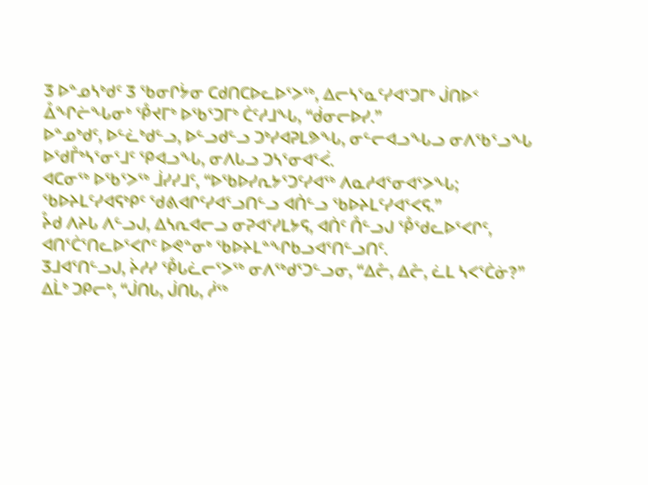3 ᐅᓐᓄᓴᒃᑯᑦ 3 ᖃᓂᒋᔮᓂ ᑕᑯᑎᑕᐅᓚᐅᕐᐳᖅ, ᐃᓕᓴᕐᓇᑦᓯᐊᕐᑐᒥᒃ ᒎᑎᐅᑉ ᐂᖏᓖᖓᓂᒃ ᕾᔪᒥᒃ ᐅᖃᕐᑐᒥᒃ ᑖᑦᓱᒧᖓ, “ᑰᓂᓕᐅᓯ.”
ᐅᓐᓄᒃᑯᑦ, ᐅᓪᓛᒃᑯᓪᓗ, ᐅᓪᓗᑯᓪᓗ ᑐᒃᓯᐊᕈᒪᕗᖓ, ᓂᓪᓕᐊᓗᖓᓗ ᓂᐱᖃᕐᓗᖓ ᐅᖁᒤᒃᓴᕐᓂᕐᒧᑦ ᕿᐊᓗᖓ, ᓂᐱᒐᓗ ᑐᓴᕐᓂᐊᕐᐹ.
ᐊᑕᓂᖅ ᐅᖃᕐᐳᖅ ᒨᓯᓯᒧᑦ, “ᐅᖃᐅᓯᕆᔭᕐᑐᑦᓯᐊᖅ ᐱᓇᓱᐊᕐᓂᐊᕐᐳᖓ; ᖃᐅᔨᒪᑦᓯᐊᕋᒃᑭᑦ ᖁᕕᐊᒋᑦᓯᐊᕐᓗᑎᓪᓗ ᐊᑏᓪᓗ ᖃᐅᔨᒪᑦᓯᐊᕐᐸᕋ.”
ᔧᑯ ᐱᔨᒐ ᐱᓪᓗᒍ, ᐃᓴᕆᐊᓕᓗ ᓂᕈᐊᕐᓯᒪᔭᕋ, ᐊᑏᑦ ᑍᓪᓗᒍ ᕾᖁᓚᐅᕐᐸᒋᑦ, ᐊᑎᕐᑖᕐᑎᓚᐅᕐᐸᒋᑦ ᐅᕙᓐᓂᒃ ᖃᐅᔨᒪᓐᖏᑲᓗᐊᕐᑎᓪᓗᑎᑦ.
3ᒧᐊᕐᑎᓪᓗᒍ, ᔩᓱᓯ ᕾᒐᓛᓕᕐᐳᖅ ᓂᐱᖅᑯᕐᑐᓪᓗᓂ, “ᐃᓔ, ᐃᓔ, ᓛᒪ ᓴᐸᕐᑖᓃ?” ᐃᒫᒃ ᑐᑭᓕᒃ, “ᒎᑎᒐ, ᒎᑎᒐ, ᓲᖅ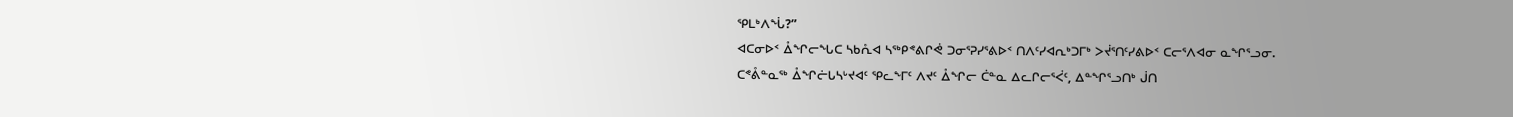ᕿᒪᒃᐱᖔ?”
ᐊᑕᓂᐅᑉ ᐂᖏᓕᖓᑕ ᓴᑲᕅᐊ ᓴᖅᑭᕝᕕᒋᕚ ᑐᓂᕐᕈᓯᕐᕕᐅᑉ ᑎᐱᑦᓯᐊᕆᒃᑐᒥᒃ ᐳᔫᕐᑎᑦᓯᕕᐅᑉ ᑕᓕᕐᐱᐊᓂ ᓇᖏᕐᓗᓂ.
ᑕᕝᕔᓐᓇᖅ ᐂᖏᓖᒐᓴᒡᔪᐊᑦ ᕿᓚᖕᒥᑦ ᐱᔪᑦ ᐂᖏᓕ ᑖᓐᓇ ᐃᓚᒋᓕᕐᐹᑦ, ᐃᓐᖏᕐᓗᑎᒃ ᒎᑎ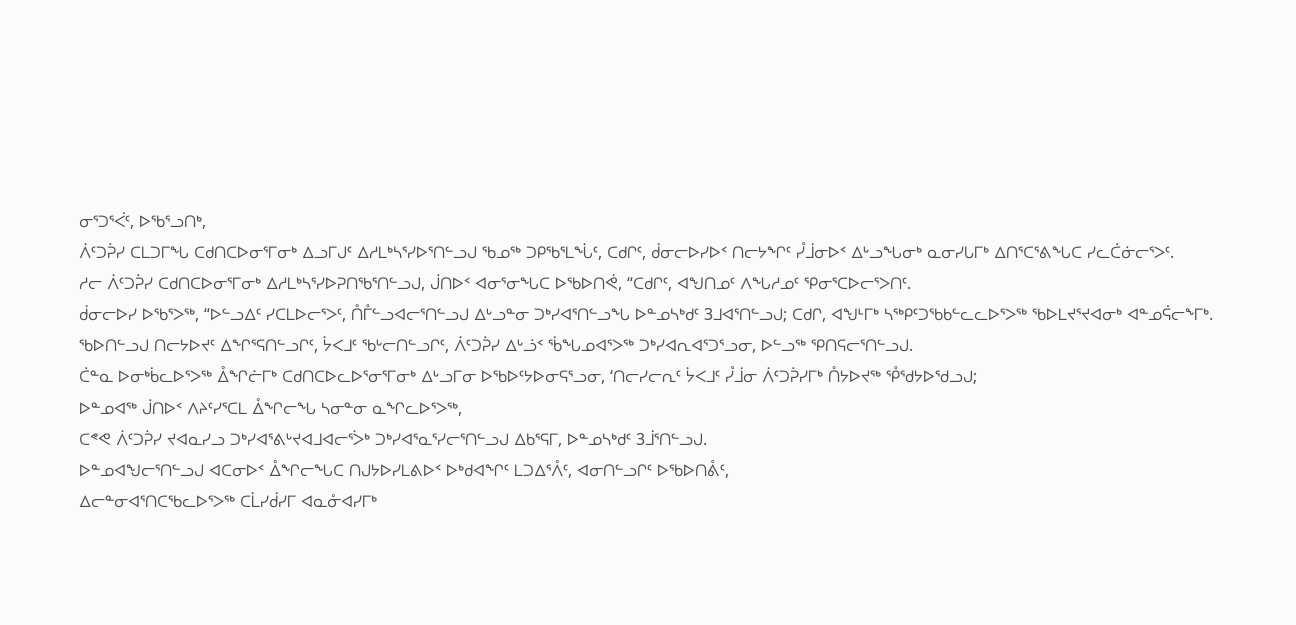ᓂᕐᑐᕐᐹᑦ, ᐅᖃᕐᓗᑎᒃ,
ᐲᑦᑐᕉᓯ ᑕᒪᑐᒥᖓ ᑕᑯᑎᑕᐅᓂᕐᒥᓂᒃ ᐃᓗᒥᒍᑦ ᐃᓱᒪᒃᓴᕐᓯᐅᕐᑎᓪᓗᒍ ᖃᓄᖅ ᑐᑭᖃᕐᒪᖔᑦ, ᑕᑯᒋᑦ, ᑰᓂᓕᐅᓯᐅᑉ ᑎᓕᔭᖏᑦ ᓮᒨᓂᐅᑉ ᐃᒡᓗᖓᓂᒃ ᓇᓂᓯᒐᒥᒃ ᐃᑎᕐᑕᕐᕕᖓᑕ ᓯᓚᑖᓃᓕᕐᐳᑦ.
ᓱᓕ ᐲᑦᑐᕉᓯ ᑕᑯᑎᑕᐅᓂᕐᒥᓂᒃ ᐃᓱᒪᒃᓴᕐᓯᐅᕈᑎᖃᕐᑎᓪᓗᒍ, ᒎᑎᐅᑉ ᐊᓂᕐᓂᖓᑕ ᐅᖃᐅᑎᕚ, “ᑕᑯᒋᑦ, ᐊᖑᑎᓄᑦ ᐱᖓᓱᓄᑦ ᕿᓂᕐᑕᐅᓕᕐᐳᑎᑦ.
ᑰᓂᓕᐅᓯ ᐅᖃᕐᐳᖅ, “ᐅᓪᓗᐃᑦ ᓯᑕᒪᐅᓕᕐᐳᑦ, ᑍᒤᓪᓗᐊᓕᕐᑎᓪᓗᒍ ᐃᒡᓗᓐᓂ ᑐᒃᓯᐊᕐᑎᓪᓗᖓ ᐅᓐᓄᓴᒃᑯᑦ 3ᒧᐊᕐᑎᓪᓗᒍ; ᑕᑯᒋ, ᐊᖑᒻᒥᒃ ᓴᖅᑭᑦᑐᖃᑲᓪᓚᓚᐅᕐᐳᖅ ᖃᐅᒪᔪᕐᔪᐊᓂᒃ ᐊᓐᓄᕌᓕᖕᒥᒃ.
ᖃᐅᑎᓪᓗᒍ ᑎᓕᔭᐅᔪᑦ ᐃᖏᕐᕋᑎᓪᓗᒋᑦ, ᔮᐸᒧᑦ ᖃᒡᓕᑎᓪᓗᒋᑦ, ᐲᑦᑐᕉᓯ ᐃᒡᓘᑉ ᖄᖓᓄᐊᕐᐳᖅ ᑐᒃᓯᐊᕆᐊᕐᑐᕐᓗᓂ, ᐅᓪᓗᖅ ᕿᑎᕋᓕᕐᑎᓪᓗᒍ.
ᑖᓐᓇ ᐅᓂᒃᑳᓚᐅᕐᐳᖅ ᐂᖏᓖᒥᒃ ᑕᑯᑎᑕᐅᓚᐅᕐᓂᕐᒥᓂᒃ ᐃᒡᓗᒥᓂ ᐅᖃᐅᑦᔭᐅᓂᕋᕐᓗᓂ, ‘ᑎᓕᓯᓕᕆᑦ ᔮᐸᒧᑦ ᓮᒨᓂ ᐲᑦᑐᕉᓯᒥᒃ ᑍᔭᐅᔪᖅ ᕾᖁᔭᐅᖁᓗᒍ;
ᐅᓐᓄᐊᖅ ᒎᑎᐅᑉ ᐱᔨᑦᓯᕐᑕᒪ ᐂᖏᓕᖓ ᓴᓂᓐᓂ ᓇᖏᓚᐅᕐᐳᖅ,
ᑕᕝᕙ ᐲᑦᑐᕉᓯ ᔪᐊᓇᓯᓗ ᑐᒃᓯᐊᕐᕕᒡᔪᐊᒧᐊᓕᕐᐴᒃ ᑐᒃᓯᐊᕐᓇᕐᓯᓕᕐᑎᓪᓗᒍ ᐃᑲᕐᕋᒥ, ᐅᓐᓄᓴᒃᑯᑦ 3ᒨᕐᑎᓪᓗᒍ.
ᐅᓐᓄᐊᖑᓕᕐᑎᓪᓗᒍ ᐊᑕᓂᐅᑉ ᐂᖏᓕᖓᑕ ᑎᒍᔭᐅᓯᒪᕕᐅᑉ ᐅᒃᑯᐊᖏᑦ ᒪᑐᐃᕐᐰᑦ, ᐊᓂᑎᓪᓗᒋᑦ ᐅᖃᐅᑎᕔᑦ,
ᐃᓕᓐᓂᐊᕐᑎᑕᖃᓚᐅᕐᐳᖅ ᑕᒫᓯᑰᓯᒥ ᐊᓇᓁᐊᓯᒥᒃ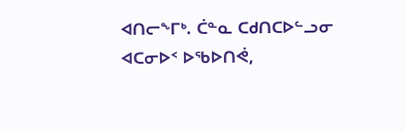ᐊᑎᓕᖕᒥᒃ. ᑖᓐᓇ ᑕᑯᑎᑕᐅᓪᓗᓂ ᐊᑕᓂᐅᑉ ᐅᖃᐅᑎᕚ,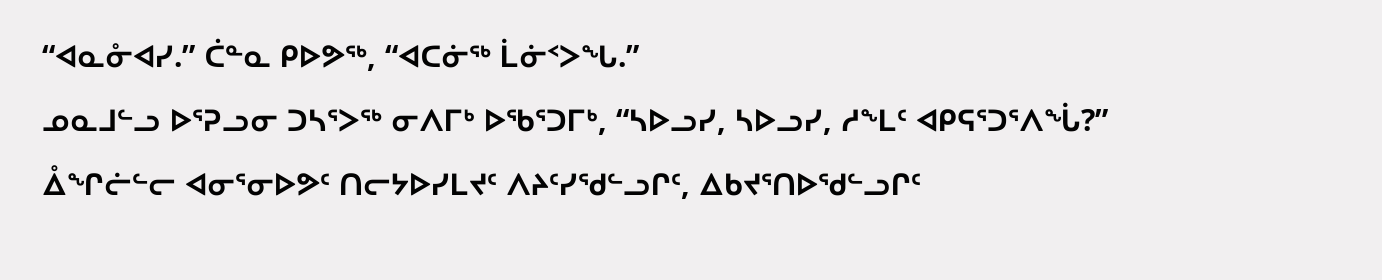“ᐊᓇᓁᐊᓯ.” ᑖᓐᓇ ᑭᐅᕗᖅ, “ᐊᑕᓃᖅ ᒫᓃᑉᐳᖓ.”
ᓄᓇᒧᓪᓗ ᐅᕐᕈᓗᓂ ᑐᓴᕐᐳᖅ ᓂᐱᒥᒃ ᐅᖃᕐᑐᒥᒃ, “ᓴᐅᓗᓯ, ᓴᐅᓗᓯ, ᓱᖕᒪᑦ ᐊᑭᕋᕐᑐᕐᐱᖔ?”
ᐂᖏᓖᓪᓕ ᐊᓂᕐᓂᐅᕗᑦ ᑎᓕᔭᐅᓯᒪᔪᑦ ᐱᔨᑦᓯᖁᓪᓗᒋᑦ, ᐃᑲᔪᕐᑎᐅᖁᓪᓗᒋᑦ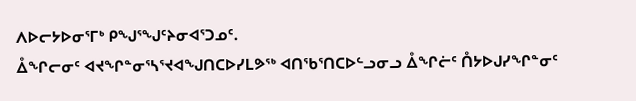ᐱᐅᓕᔭᐅᓂᕐᒥᒃ ᑭᖑᕐᖑᑦᔨᓂᐊᕐᑐᓄᑦ.
ᐂᖏᓕᓂᑦ ᐊᔪᖏᓐᓂᕐᓴᕐᔪᐊᖑᑎᑕᐅᓯᒪᕗᖅ ᐊᑎᖃᕐᑎᑕᐅᓪᓗᓂᓗ ᐂᖏᓖᑦ ᑍᔭᐅᒍᓯᖏᓐᓂᑦ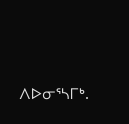ᐱᐅᓂᕐᓴᒥᒃ.